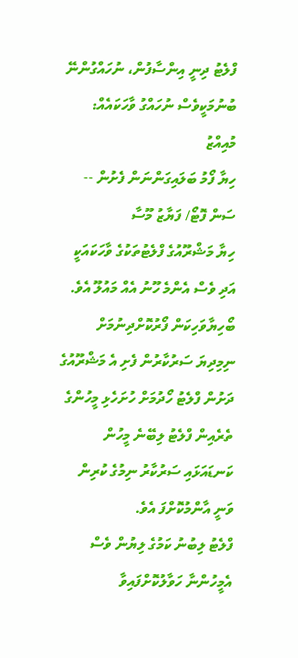ފްލެޓު ދިނީ އިންސާފުން، ނުހައްގުންނޭ ބުނުމަކީވެސް ނުހައްގު ވާހަކައެއް: މުއިއްޒު
ހިޔާ ފޯމު ބަލައިގަންނަން ފެށުން -- ސަން ފޮޓޯ/ ފަޔާޒު މޫސާ
ހިޔާ މަޝްރޫއުގެ ފްލެޓުތަކުގެ ވާހަކައަކީ އަދި ވެސް އެންމެ ހޫނު އެއް މައުލޫ އެވެ. ބޯހިޔާވަހިކަން ފޯރުކޮށްދިނުމަށް ނިމިދިޔަ ސަރުކާރުން ފެށި އެ މަޝްރޫއުގެ ދަށުން ފްލެޓު ހޯދުމަށް ހުށަހެޅި މީހުންގެ ތެރެއިން ފްލެޓު ލިބޭނެ މީހުން ކަނޑައަޅައި ސަރުކާރު ނިމުގެ ކުރިން ވަނީ އާންމުކޮށްފަ އެވެ.
ފްލެޓު ލިބުނު ކަމުގެ ލިޔުން ވެސް އެމީހުންނާ ހަވާލުކޮށްފައިވާ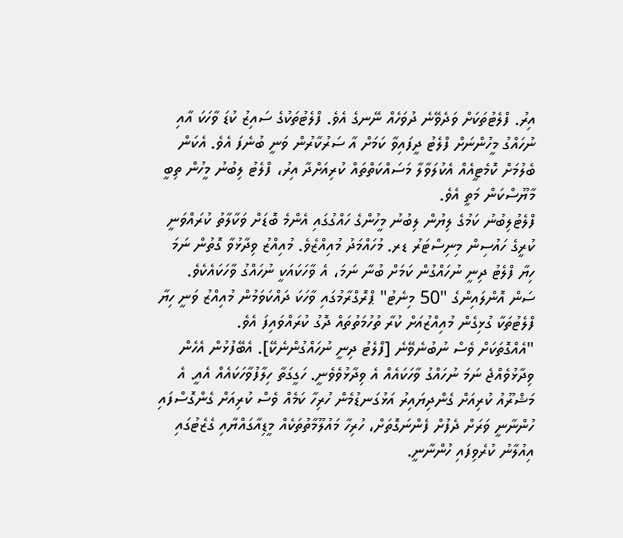އިރު. ފްލެޓުތަކަށް ވަދެވޭނެ ދުވަހެއް ނޭނގެ އެވެ. ފްލެޓުތަކުގެ ސައިޒު ކުޑަ ވާހަކަ އާއި ނުހައްގު މީހުންނަށް ފްލެޓު ދީފައިވާ ކަމަށް އާ ސަރުކާރުން ވަނީ ބުނެފަ އެވެ. އެކަން ބެލުމަށް ކޮމެޓީއެއް އެކުލަވާލާ މަސައްކަތްތައް ކުރިއަށްދާ އިރު، ފްލެޓު ލިބުނު މީހުން ތިބީ މާޔޫސްކަން މަތީ އެވެ.
ފްލެޓުލިބުނު ކަމުގެ ލިޔުން ލިބުނު މީހުންގެ ހައްގުގައި އެންމެ ބޮޑަށް ވަކާލާތު ކުރައްވަނީ ކުރީގެ ހައުސިން މިނިސްޓަރު ޑރ. މުހައްމަދު މުއިއްޒެވެ. މުއިއްޒު ވިދާޅުވާ ގޮތުން ނަމަ ހިޔާ ފްލެޓު ދިނީ ނުހައްގުން ކަމަށް ބުނާ ނަމަ، އެ ވާހަކައަކީ ނުހައްގު ވާހަކައެކެވެ.
ސަން އޮންލައިންގެ "50 މިނެޓު" ޕްރޮގްރާމުގައި ވާހަކަ ދައްކަވަމުން މުއިއްޒު ވަނީ ހިޔާ ފްލެޓުތަކާ ގުޅިގެން މުއިއްޒުއަށް ކުރާ ތުހުމަތުތައް ދޮގު ކުރައްވައިފަ އެވެ.
"އެއްގޮތަކަށް ވެސް ނުބުނެވޭނެ [ފްލެޓު ދިނީ ނުހައްގުންނެކޭ]. އެބޭފުޅުން އެހެން ވިދާޅުވެއްޖެ ނަމަ ނުހައްގު ވާހަކައެއް އެ ވިދާޅުވެވެނީ. ހަގީގަތާ ހިލާފުވާހަކައެއް އެއީ. އެ މަޝްރޫއު ކުރިއަށް ގެންދިޔައިރު އަޅުގަނޑުމެން ހުރިހާ ކަމެއް ވެސް ކުރިއަށް ގެންގޮސްފައި ހުންނާނީ ވަރަށް ދެފުށް ފެންނަގޮތަށް، ހުރިހާ މައުލޫމާތުތަކެއް މީޑިއާގައްޔާއި ގެޒެޓުގައި އިއުލާނު ކުރެވިފައި ހުންނާނީ.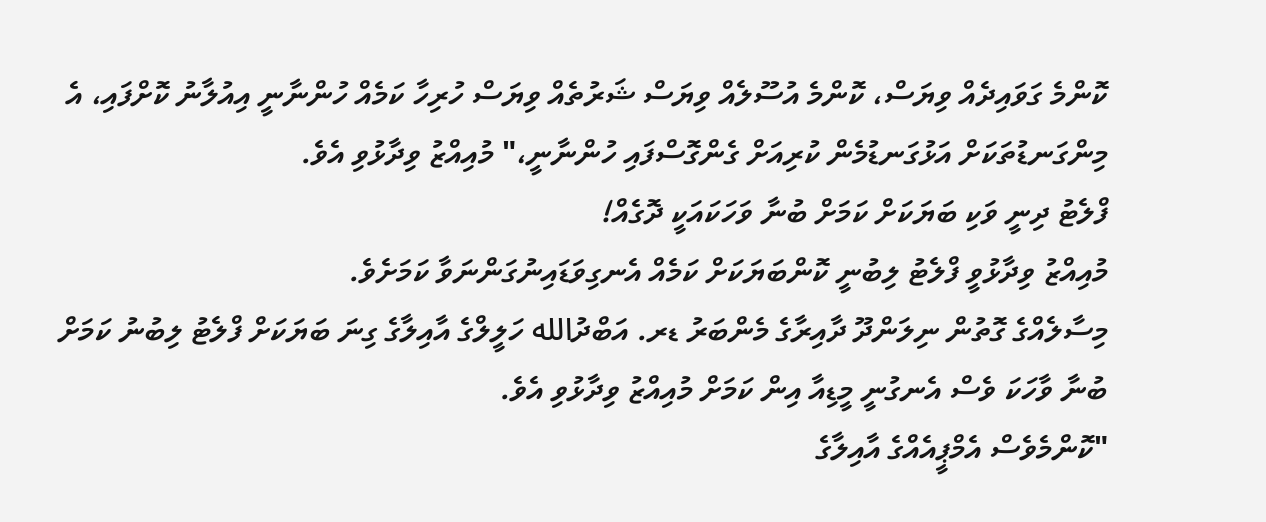ކޮންމެ ގަވައިދެއް ވިޔަސް، ކޮންމެ އުސޫލެއް ވިޔަސް ޝަރުތެއް ވިޔަސް ހުރިހާ ކަމެއް ހުންނާނީ އިއުލާނު ކޮށްފައި، އެ މިންގަނޑުތަކަށް އަޅުގަނޑުމެން ކުރިއަށް ގެންގޮސްފައި ހުންނާނީ،" މުއިއްޒު ވިދާޅުވި އެވެ.
ފްލެޓު ދިނީ ވަކި ބަޔަކަށް ކަމަށް ބުނާ ވަހަކައަކީ ދޮގެއް!
މުއިއްޒު ވިދާޅުވީ ފްލެޓު ލިބުނީ ކޮންބަޔަކަށް ކަމެއް އެނގިވަޑައިނުގަންނަވާ ކަމަށެވެ.
މިސާލެއްގެ ގޮތުން ނިލަންދޫ ދާއިރާގެ މެންބަރު ޑރ. އަބްދުالله ހަލީލްގެ އާއިލާގެ ގިނަ ބަޔަކަށް ފްލެޓު ލިބުނު ކަމަށް ބުނާ ވާހަކަ ވެސް އެނގުނީ މީޑިއާ އިން ކަމަށް މުއިއްޒު ވިދާޅުވި އެވެ.
"ކޮންމެވެސް އެމްޕީއެއްގެ އާއިލާގެ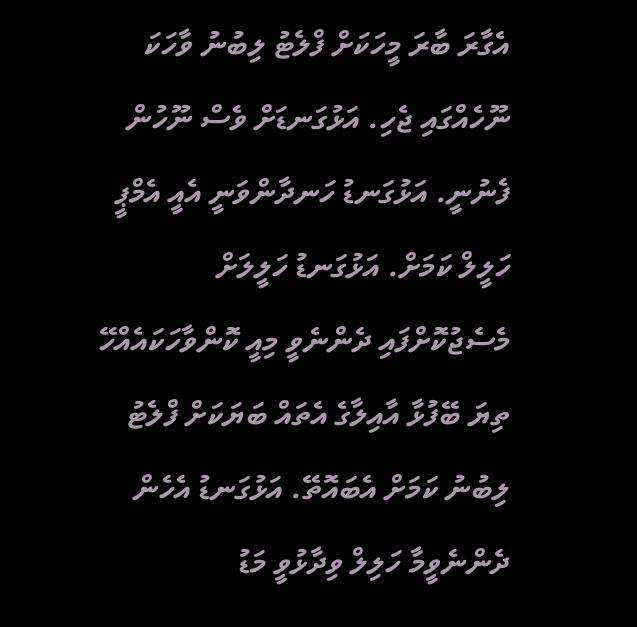އެގާރަ ބާރަ މީހަކަށް ފްލެޓު ލިބުނު ވާހަކަ ނޫހެއްގައި ޖެހި. އަޅުގަނޑަށް ވެސް ނޫހުން ފެނުނީ. އަޅުގަނޑު ހަނދާންވަނީ އެއީ އެމްޕީ ހަލީލް ކަމަށް. އަޅުގަނޑު ހަލީލަށް މެސެޖުކޮށްފައި ދެންނެވީ މިއީ ކޮންވާހަކައެއްހޭ ތިޔަ ބޭފުޅާ އާއިލާގެ އެތައް ބަޔަކަށް ފްލެޓު ލިބުނު ކަމަށް އެބައޮތޭ. އަޅުގަނޑު އެހެން ދެންނެވީމާ ހަލިލް ވިދާޅުވީ މަޑު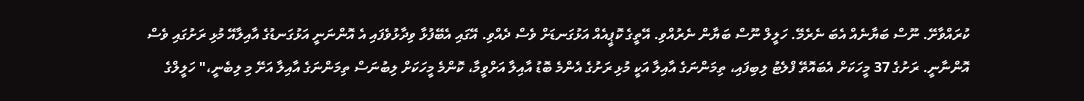ކުރައްވާށޭ. ނޫސް ބަޔާނެއް އެބަ ނެރެމޭ. ހަލީލް ނޫސް ބަޔާން ނެރުއްވި. އޭތީގެ ކޮޕީއެއް އަޅުގަނޑަށް ވެސް ދެއްވި. އޭގައި އެބޭފުޅާ ވިދާޅުވެފައި އެ އޮންނަނީ އަޅުގަނޑުގެ އާއިލާއޭ މުޅި ރަށުގައި ވެސް އޮންނާނީ. ރަށުގެ 37 މީހަކަށް އެބައޮތޭ ފްލެޓު ލިބިފައި، ތިމަންނަގެ އާއިލާ އަކީ މުޅި ރަށުގެ އެންމެ ބޮޑު އާއިލާ އަށްވީމާ، ކޮންމެ މީހަކަށް ލިބުނަސް ތިމަންނަގެ އާއިލާ އަށޭ މި ލިބެނީ،" ހަލީލްގެ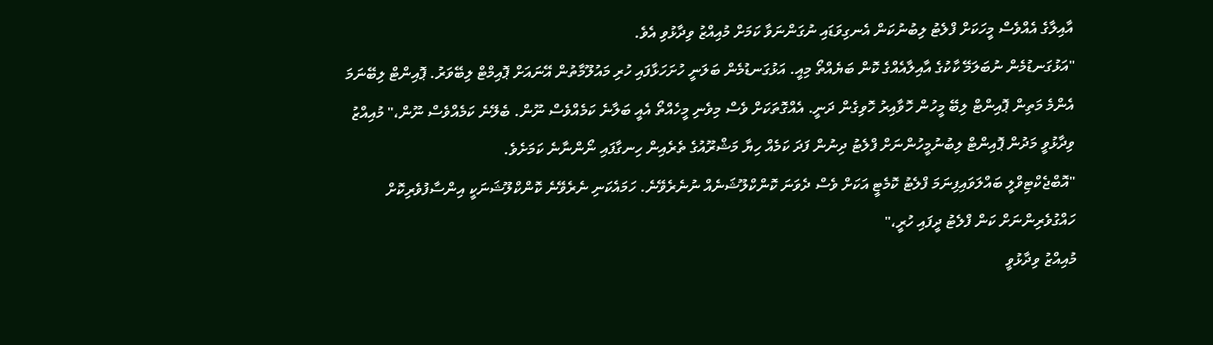އާއިލާގެ އެއްވެސް މީހަކަށް ފްލެޓު ލިބުނުކަން އެނގިވަޑައި ނުގަންނަވާ ކަމަށް މުއިއްޒު ވިދާޅުވި އެވެ.
"އަޅުގަނޑުމެން ނުބަލަމޭ ކާކުގެ އާއިލާއެއްގެ ކޮން ބަޔެއްތޯ މިއީ. އަޅުގަނޑުމެން ބަލަނީ ހުށަހަޅާފައި ހުރި މައުލޫމާތުން އޭނައަށް ޕޮއިމްޓް ލިބޭވަރު. ޕޮއިންޓް ލިބޭނަމަ އެންމެ މަތިން ޕޮއިންޓް ލިބޭ މީހުން ހޮވާއިރު ހޮވިގެން ދަނީ. އެއްގޮތަކަށް ވެސް މިވެނި މީހެއްތޯ އެއީ ބަލާނެ ކަމެއްވެސް ނޫން. ބެލޭނެ ކަމެއްވެސް ނޫން،" މުއިއްޒު ވިދާޅުވީ މަދުން ޕޮއިންޓް ލިބުނުމީހުންނަށް ފްލެޓު ދިނުން ފަދަ ކަމެއް ހިޔާ މަޝްރޫއުގެ ތެރެއިން ހިނގާފައި ނޯންނާނެ ކަމަށެވެ.
"އޮބްޖެކްޓިވްލީ ބައްލަވައިފިނަމަ ފްލެޓު ކޮމެޓީ އަކަށް ވެސް ދެވަނަ ކޮންކްލޫޝަނެއް ނުނެރެވޭނެ. ހަމައެކަނި ނެރެވޭނެ ކޮންކްލޫޝަނަކީ އިންސާފުވެރިކޮށް ހައްގުވެރިންނަށް ކަން ފްލެޓު ދީފައި ހުރީ،"
މުއިއްޒު ވިދާޅުވީ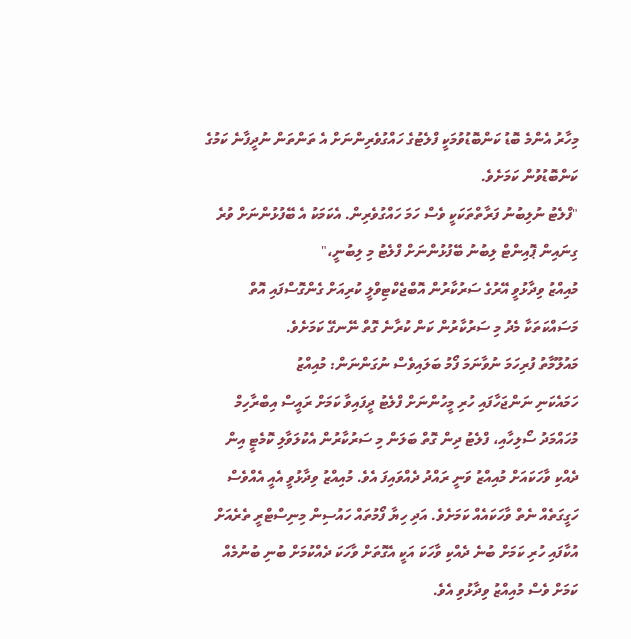މިހާރު އެންމެ ބޮޑު ކަންބޮޑުވުމަކީ ފްލެޓުގެ ހައްގުވެރިންނަށް އެ ތަންތަން ނުދީފާނެ ކަމުގެ ކަންބޮޑުވުން ކަމަށެވެ.
"ފްލެޓު ނުލިބުނު ފަރާތްތަކަކީ ވެސް ހަމަ ހައްގުވެރިން. އެކަމަކު އެ ބޭފުޅުންނަށް ވުރެ ގިނައިން ޕޮއިންޓް ލިބުނު ބޭފުޅުންނަށް ފްލެޓު މި ލިބުނީ،"
މުއިއްޒު ވިދާޅުވީ އޭރުގެ ސަރުކާރުން އޮބްޖެކްޓިވްލީ ކުރިއަށް ގެންގޮސްފައި އޮތް މަސައްކަތަކާ މެދު މި ސަރުކާރުން ކަން ކުރާނެ ގޮތް ނޭނގޭ ކަމަށެވެ.
މައުލޫމާތު ފުރިހަމަ ނުވާނަމަ ފޯމު ބަލައިވެސް ނުގަންނަން: މުއިއްޒު
ހަމައެކަނި ނަންޖަހާފައި ހުރި މީހުންނަށް ފްލެޓު ދީފައިވާ ކަމަށް ރައީސް އިބްރާހިމް މުހައްމަދު ސޯލިހާއި، ފްލެޓު ދިން ގޮތް ބަލަން މި ސަރުކާރުން އެކުލަވާލި ކޮމެޓީ އިން ދެއްކި ވާހަކައަށް މުއިއްޒު ވަނީ ރައްދު ދެއްވައިފަ އެވެ. މުއިއްޒު ވިދާޅުވީ އެއީ އެއްވެސް ހަގީގަތެއް ނެތް ވާހަކައެއް ކަމަށެވެ. އަދި ހިޔާ ފޯމުތައް ހައުސިން މިނިސްޓްރީ ތެރެއަށް އުކާފައި ހުރި ކަމަށް ބުނެ ދެއްކި ވާހަކަ އަކީ އެގޮތަށް ވާހަކަ ދެއްކުމަށް ބުނި ބުނުމެއް ކަމަށް ވެސް މުއިއްޒު ވިދާޅުވި އެވެ.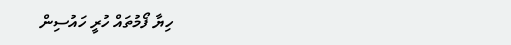ހިޔާ ފޯމުތައް ހުރީ ހައުސިން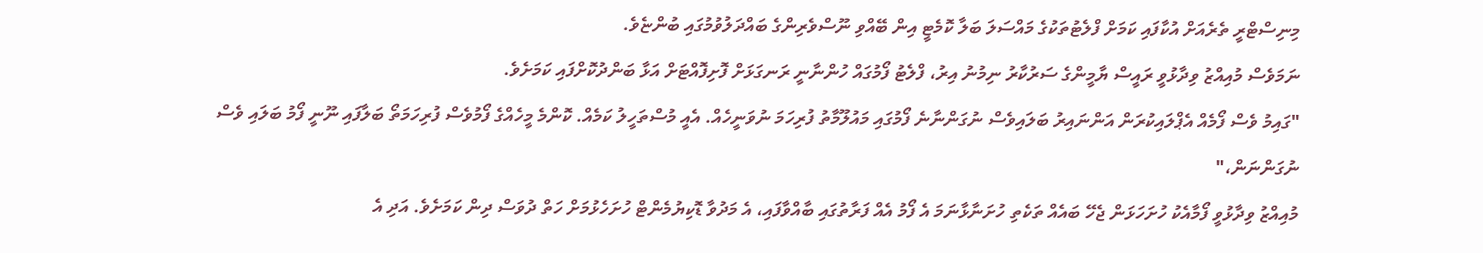މިނިސްޓްރީ ތެރެއަށް އުކާފައި ކަމަށް ފްލެޓުތަކުގެ މައްސަލަ ބަލާ ކޮމެޓީ އިން ބޭއްވި ނޫސްވެރިންގެ ބައްދަލުވުމުގައި ބުންޏެވެ.
ނަމަވެސް މުއިއްޒު ވިދާޅުވީ ރައީސް ޔާމީންގެ ސަރުކާރު ނިމުނު އިރު، ފްލެޓު ފޯމުގައް ހުންނާނީ ރަނގަޅަށް ފޮށިފޮއްޓަށް އަޅާ ބަންދުކޮށްފައި ކަމަށެވެ.
"ގައިމު ވެސް ފޯމެއް އެޕްލައިކުރަން އަންނައިރު ބަލައިވެސް ނުގަންނާނެ ފޯމުގައި މައުލޫމާތު ފުރިހަމަ ނުވަނީހެއް. އެއީ މުސްތަހީލު ކަމެއް. ކޮންމެ މީހެއްގެ ފޯމުވެސް ފުރިހަމަތޯ ބަލާފައި ނޫނީ ފޯމު ބަލައި ވެސް ނުގަންނަން،"
މުއިއްޒު ވިދާޅުވީ ފޯމާއެކު ހުށަހަޅަން ޖެހޭ ބައެއް ތަކެތި ހުށަނާޅާނަމަ އެ ފޯމު އެއް ފަރާތުގައި ބާއްވާފައި، އެ މަދުވާ ޑޮކިޔުމެންޓް ހުށަހެޅުމަށް ހަތް ދުވަސް ދިން ކަމަށެވެ. އަދި އެ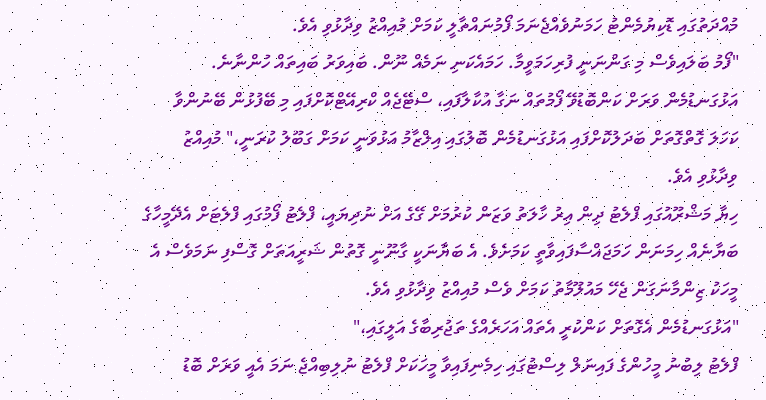މުއްދަތުގައި ޑޮކިޔުމެންޓު ހަމަނުވެއްޖެނަމަ ފޯމުނައްތާލީ ކަމަށް މުއިއްޒު ވިދާޅުވި އެވެ.
"ފޯމު ބަލައިވެސް މި ގަންނަނީ ފުރިހަމަވީމާ. ހަމައެކަނި ނަމެއް ނޫން. ބައިވަރު ބައިތައް ހުންނާނެ. އަޅުގަނޑުމެން ވަރަށް ކަންބޮޑުވޭ ފޯމުތައް ނަގާ އުކާލާފައި، ސްޓޭޖެއް ކްރިއޭޓްކޮށްފައި މި ބޭފުޅުން ބޭނުންވާ ކަހަލަ ގޮތްގޮތަށް ބަދަލުކޮށްފައި އަޅުގަނޑުމެން ބޮލުގައި އިލްޒާމު އަޅުވަނީ ކަމަށް ގަބޫލު ކުރަނީ،" މުއިއްޒު ވިދާޅުވި އެވެ.
ހިޔާ މަޝްރޫއުގައި ފްލެޓު ދިން އިރު ހާލަތު ވަޒަން ކުރުމަށް ގޭގެ އަށް ނުދިޔައީ، ފްލެޓު ފޯމުގައި ފްލެޓަށް އެދޭމީހާގެ ބަޔާނެއް ހިމަނަން ހަމަޖައްސާފައިވާތީ ކަމަށެވެ. އެ ބަޔާނަކީ ގާނޫނީ ގޮތުން ޝަރީއަތަށް ގޮސްފި ނަމަވެސް އެ މީހަކު ޒިންމާނަގަން ޖެހޭ މައުލޫމާތު ކަމަށް ވެސް މުއިއްޒު ވިދާޅުވި އެވެ.
"އަޅުގަނޑުމެން އެގޮތަށް ކަންކުރީ އެތައް އަހަރެއްގެ ތަޖުރިބާގެ އަލީގައި،"
ފްލެޓު ލިބުނު މީހުންގެ ފައިނަލް ލިސްޓުގައި ހިމެނިފައިވާ މީހަކަށް ފްލެޓު ނުލިބިއްޖެ ނަމަ އެއީ ވަރަށް ބޮޑު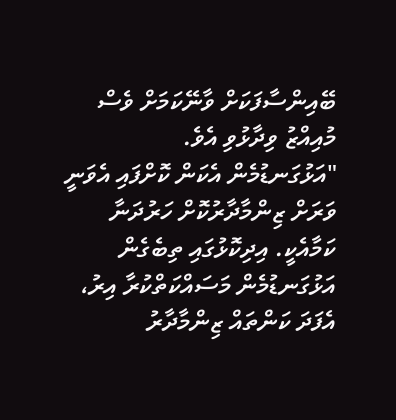ބޭއިންސާފަކަށް ވާނޭކަމަށް ވެސް މުއިއްޒު ވިދާޅުވި އެވެ.
"އަޅުގަނޑުމެން އެކަން ކޮށްފައި އެވަނީ ވަރަށް ޒިންމާދާރުކޮށް ހަރުދަނާ ކަމާއެކީ. އިދިކޮޅުގައި ތިބެގެން އަޅުގަނޑުމެން މަސައްކަތްކުރާ އިރު، އެފަދަ ކަންތައް ޒިންމާދާރު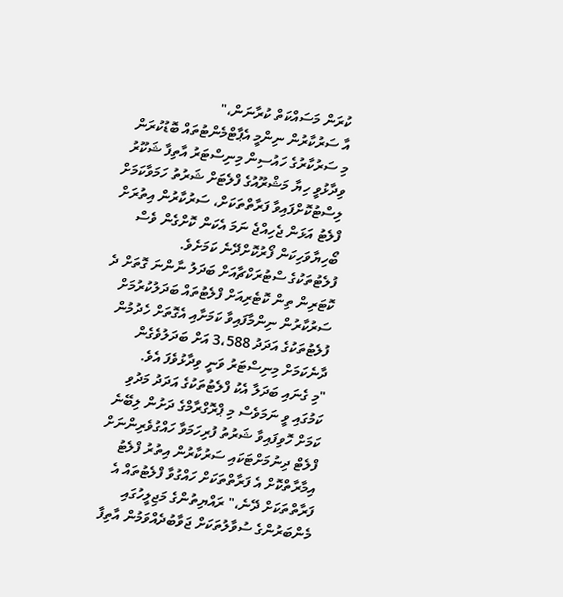ކުރަން މަސައްކަތް ކުރާނަން،"
އާ ސަރުކާރުން ނިންމީ އެޕާޓްމެންޓުތައް ބޮޑުކުރަން
މި ސަރުކާރުގެ ހައުސިން މިނިސްޓަރު އާތިފާ ޝަކޫރު ވިދާޅުވީ ހިޔާ މަޝްރޫއުގެ ފްލެޓަށް ޝަރުތު ހަމަވާކަމަށް ލިސްޓުކޮށްފައިވާ ފަރާތްތަކަށް، ސަރުކާރުން އިތުރަށް ފްލެޓު އަޅަން ޖެހިއްޖެ ނަމަ އެކަން ކޮށްގެން ވެސް ބޯހިޔާވަހިކަން ފޯރުކޮށްދޭނެ ކަމަށެވެ.
ފުލެޓުތަކުގެ ސްޓުރަކްޗާއަށް ބަދަލު ނާންނަ ގޮތަށް ދެ ކޮޓަރިން ތިން ކޮޓެރިއަށް ފްލެޓުތައް ބަދަލުކުރުމަށް ސަރުކާރުން ނިންމާފައިވާ ކަމަށާއި އެގޮތަށް ހެދުމުން ފުލެޓުތަކުގެ އަދަދު 3،588 އަށް ބަދަލުވެގެން ދާނެކަމަށް މިނިސްޓަރު ވަނީ ވިދާޅުވެފަ އެވެ.
"މި ގެނައި ބަދަލާ އެކު ފްލެޓުތަކުގެ އަދަދު މަދުވި ކަމުގައި ވީ ނަމަވެސް މި ޕްރޮގްރާމްގެ ދަށުން ލިބޭނެ ކަމަށް ހޮވިފައިވާ ޝަރުތު ފުރިހަމަވާ ހައްގުވެރިންނަށް ފްލެޓް ދިނުމަށްޓަކައި ސަރުކާރުން އިތުރު ފްލެޓު އިމާރާތްކޮށް އެ ފަރާތްތަކަށް ހައްގުވާ ފްލެޓުތައް އެ ފަރާތްތަކަށް ދޭނެ،" ރައްޔިތުންގެ މަޖިލީހުގައި މެންބަރުންގެ ސުވާލުތަކަށް ޖަވާބުދެއްވަމުން އާތިފާ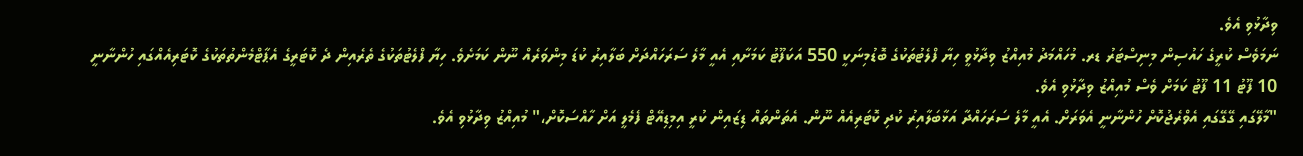ވިދާޅުވި އެވެ.
ނަމަވެސް ކުރީގެ ހައުސިން މިނިސްޓަރު ޑރ. މުހައްމަދު މުއިއްޒު ވިދާޅުވީ ހިޔާ ފްލެޓުތަކުގެ ބޮޑުމިނަކީ 550 އަކަފޫޓު ކަމަށާއި އެއީ މާލެ ސަރަހައްދަށް ބަލާއިރު ކުޑަ މިންވަރެއް ނޫން ކަމަށެވެ. ހިޔާ ފްލެޓުތަކުގެ ތެރެއިން ދެ ކޮޓަރީގެ އެޕާޓްމެންތުތަކުގެ ކޮޓަރިއެއްގައި ހުންނާނީ 10 ފޫޓު 11 ފޫޓު ކަމަށް ވެސް މުއިއްޒު ވިދާޅުވި އެވެ.
"މާލޭގައި ގޭގޭގައި އެވްރެޖުކޮށް ހުންނާނީ އެވަރަށް. އެއީ މާލެ ސަރަހައްދާ އަޅާބަލާއިރު ކުދި ކޮޓަރިއެއް ނޫން. އެތަންތައް ޑިޒައިން ކުރީ އިމިޑިއޭޓް ފެމެލީ އަށް ހާއްސަކޮށް،" މުއިއްޒު ވިދާޅުވި އެވެ.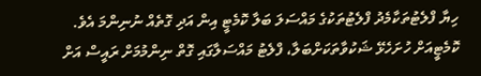ހިޔާ ފްލެޓުތަކާމެދު ފްލެޓުތަކުގެ މައްސަލަ ބަލާ ކޮމެޓީ އިން އަދި ގޮތެއް ނުނިންމަ އެވެ. ކޮމެޓީއަށް ހުށަހެޅޭ ޝަކުވާތަކަށްބަލާ، ފްލެޓު މައްސަލާގައި ގޮތް ނިންމުމަށް ރައީސް އަށް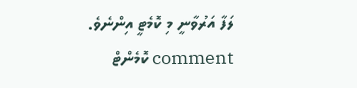ލަފާ އަރުވާނީ މި ކޮމެޓީ އިންނެވެ.
comment ކޮމެންޓް